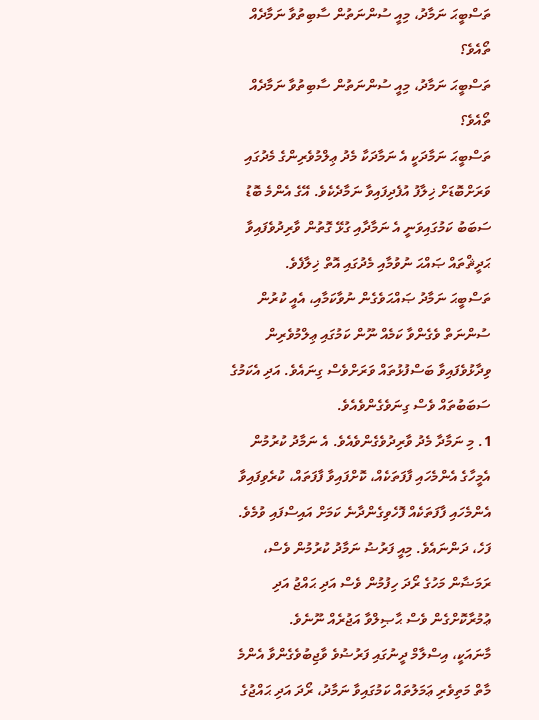ތަސްބީޙަ ނަމާދު، މިއީ ސުންނަތުން ސާބިތުވާ ނަމާދެއް ތޯއެވެ؟
ތަސްބީޙަ ނަމާދު، މިއީ ސުންނަތުން ސާބިތުވާ ނަމާދެއް ތޯއެވެ؟
ތަސްބީޙަ ނަމާދަކީ އެ ނަމާދަކާ މެދު ޢިލްމުވެރިންގެ މެދުގައި ވަރަށްބޮޑަށް ޚިލާފު އުފެދިފައިވާ ނަމާދެކެވެ. އޭގެ އެންމެ ބޮޑު ސަބަބު ކަމުގައިވަނީ އެ ނަމާދާއި ގުޅޭ ގޮތުން ވާރިދުވެފައިވާ ޙަދީޘްތައް ޞައްޙަ ނުވުމާއި މެދުގައި އޮތް ޚިލާފެވެ.
ތަސްބީޙަ ނަމާދު ޞައްޙަވެގެން ނުވާކަމާއި، އެއީ ކުރުން ސުންނަތް ވެގެންވާ ކަމެއް ނޫން ކަމުގައި ޢިލްމުވެރިން ވިދާޅުވެފައިވާ ބަސްފުޅުތައް ވަރަށްވެސް ގިނައެވެ. އަދި އެކަމުގެ ސަބަބުތައް ވެސް ގިނަވެގެންވެއެވެ.
1. މި ނަމާދާ މެދު ވާރިދުވެގެންވެއެވެ. އެ ނަމާދު ކުރުމުން އެމީހާގެ އެންމެހައި ފާފަތަކެއް، ކޮށްފައިވާ ފާފަތައް، ކުރެވިފައިވާ އެންމެހައި ފާފަތަކެއް ފޮހެވިގެންދާނެ ކަމަށް އައިސްފައި ވުމެވެ.
ފަހެ، ދަންނައެވެ. މިއީ ފަރުޟު ނަމާދު ކުރުމުން ވެސް، ރަމަޟާން މަހުގެ ރޯދަ ހިފުމުން ވެސް އަދި ޙައްޖު އަދި ޢުމުރާކޮށްގެން ވެސް ޙާޞިލްވާ އަޖުރެއް ނޫނެވެ.
މާނައަކީ، އިސްލާމް ދީނުގައި ފަރުޟުވެ ވާޖިބުވެގެންވާ އެންމެ މާތް މަތިވެރި ޢަމަލުތައް ކަމުގައިވާ ނަމާދު، ރޯދަ އަދި ޙައްޖުގެ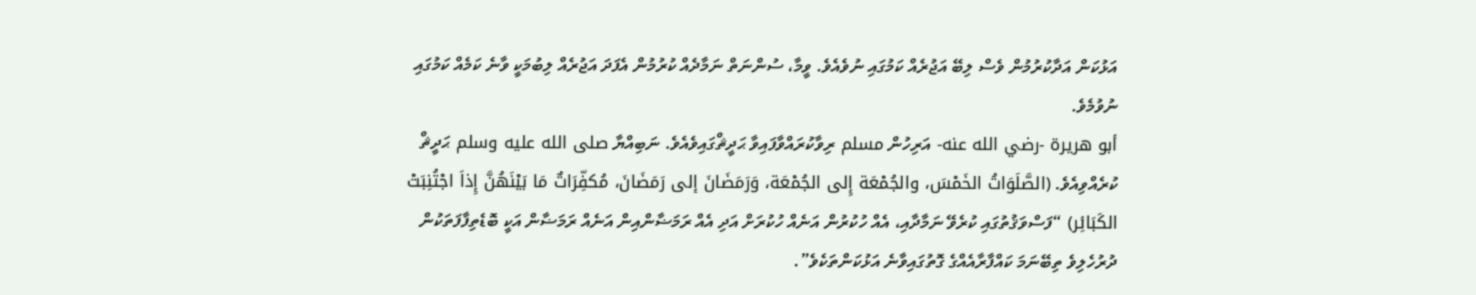އަޅުކަން އަދާކުރުމުން ވެސް ލިބޭ އަޖުރެއް ކަމުގައި ނުވެއެވެ. ވީމާ، ސުންނަތް ނަމާދެއް ކުރުމުން އެފަދަ އަޖުރެއް ލިބުމަކީ ވާނެ ކަމެއް ކަމުގައި ނުވުމެވެ.
أبو هريرة -رضي الله عنه- އަރިހުން مسلم ރިވާކުރައްވާފައިވާ ޙަދީޘްގައިވެއެވެ. ނަބިއްޔާ صلى الله عليه وسلم ޙަދީޘް ކުރެއްވިއެވެ. (الصَّلَوَاتُ الخَمْسَ، والجُمْعَة إِلى الجُمْعَة، وَرَمَضَانَ إلى رَمَضَانَ، مُكفِّرَاتٌ مَا بَيْنَهُنَّ إِذاَ اجْتُنِبَتْ الكَبَائِر) “ފަސްވަޤުތުގައި ކުރެވޭ ނަމާދާއި، އެއް ހުކުރުން އަނެއް ހުކުރަށް އަދި އެއް ރަމަޟާންއިން އަނެއް ރަމަޟާން އަކީ ބޮޑެތިފާފަތަކުން ދުރުހެލިވެ ތިބޭނަމަ ކައްފާރާއެއްގެ ގޮތުގައިވާނެ އަޅުކަންތަކެވެ”.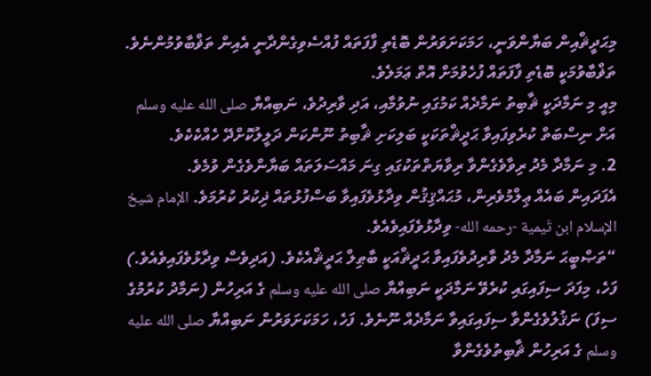މިޙަދީޘްއިން ބަޔާންވަނީ، ހަމަކަށަވަރުން ބޮޑެތި ފާފަތައް ފުއްސެވިގެންދާނީ އެއިން ތަޥްބާވުމުންނެވެ. ތަޥްބާވުމަކީ ބޮޑެތި ފާފަތައް ފުހެވުމަށް އޮތް ޢަމަލެވެ.
މިއީ މި ނަމާދަކީ ޘާބިތު ނަމާދެއް ކަމުގައި ނުވުމާއި، އަދި ވާރިދުވެ، ނަބިއްޔާ صلى الله عليه وسلم އަށް ނިސްބަތް ކުރެވިފައިވާ ޙަދީޘްތަކަކީ ބަލިކަށި ޘާބިތު ނޫންކަން ދަލީލުކޮށްދޭ ހެއްކެކެވެ.
2. މި ނަމާދާ މެދު ރިވާވެގެންވާ ރިވާޔަތްތަކުގައި ގިނަ މައްސަލަތައް ބަޔާންވެގެން ވުމެވެ.
އެފަދައިން ބައެއް ޢިލްމުވެރިން، މުޙައްޤިޤުން ވިދާޅުވެފައިވާ ބަސްފުޅުތައް ޛިކުރު ކުރުމަވެ. الإمام شيخ الإسلام ابن تَيمية -رحمه الله- ވިދާޅުވެފައިވެއެވެ.
“ތަޞްބީޙަ ނަމާދާ މެދު ވާރިދުވެފައިވާ ޙަދީޘްއަކީ ބާޠިލް ޙަދީޘްއެކެވެ. (އަދިވެސް ވިދާޅުވެފައިވެއެވެ.) ފަހެ، މިފަދަ ސިފައިގައި ކުރެވޭ ނަމާދަކީ ނަބިއްޔާ صلى الله عليه وسلم ގެ އަރިހުން (ނަމާދު ކުރުމުގެ ސިފަ) ނަޤުލުވެގެންވާ ސިފައިގައިވާ ނަމާދެއް ނޫނެވެ. ފަހެ، ހަމަކަށަވަރުން ނަބިއްޔާ صلى الله عليه وسلم ގެ އަރިހުން ޘާބިތުވެގެންވާ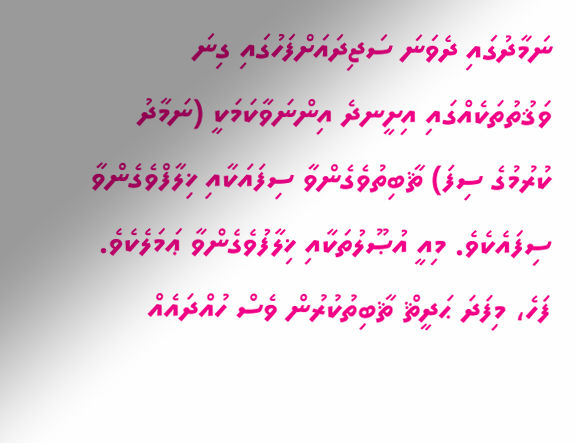ނަމާދުގައި ދެވަނަ ސަޖިދައަށްފަހުގައި ގިނަ ވަޤުތުތަކެއްގައި އިށީނދެ އިންނަވާކަމަކީ (ނަމާދު ކުރުމުގެ ސިފަ) ޘާބިތުވެގެންވާ ސިފައަކާއި ޚިލާފްވެގެންވާ ސިފައެކެވެ. މިއީ އުޞޫލުތަކާއި ޚިލާފުވެގެންވާ ޢަމަލެކެވެ. ފަހެ، މިފަދަ ޙަދީޘް ޘާބިތުކުރުން ވެސް ހުއްދައެއް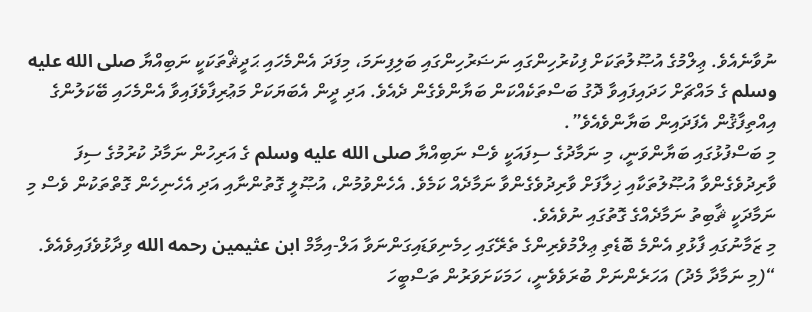ނުވާނެއެވެ. ޢިލްމުގެ އުޞޫލުތަކަށް ފިކުރުހިންގައި ނަޟަރުހިންގައި ބަލިފިނަމަ، މިފަދަ އެންމެހައި ޙަދީޘްތަކަކީ ނަބިއްޔާ صلى الله عليه وسلم ގެ މައްޗަށް ހަދައިފައިވާ ދޮގު ބަސްތަކެއްކަން ބަޔާންވެގެން ދެއެވެ. އަދި ދީން އެބަޔަކަށް މަޢުރިފާވެފައިވާ އެންމެހައި ބޭކަލުންގެ އިއްތިފާޤުން އެފަދައިން ބަޔާންވެއެވެ”.
މި ބަސްފުޅުގައި ބަޔާންވަނީ، މި ނަމާދުގެ ސިފައަކީ ވެސް ނަބިއްޔާ صلى الله عليه وسلم ގެ އަރިހުން ނަމާދު ކުރުމުގެ ސިފަ ވާރިދުވެގެންވާ އުޞޫލުތަކާއި ޚިލާފަށް ވާރިދުވެގެންވާ ނަމާދެއް ކަމެވެ. އެހެންވުމުން، އުޞޫލީ ގޮތުންނާއި އަދި އެހެނިހެން ގޮތްތަކުން ވެސް މި ނަމާދަކީ ޘާބިތު ނަމާދެއްގެ ގޮތުގައި ނުވެއެވެ.
މި ޒަމާނުގައި ފާޅުވި އެންމެ ބޮޑެތި ޢިލްމުވެރިންގެ ތެރޭގައި ހިމެނިވަޑައިގަންނަވާ އަލް-އިމާމް ابن عثيمين رحمه الله ވިދާޅުވެފައިވެއެވެ.
“(މި ނަމާދާ މެދު) އަހަރެންނަށް ބުރަވެވެނީ، ހަމަކަށަވަރުން ތަސްބީހަ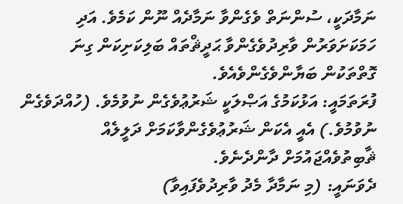ނަމާދަކީ، ސުންނަތް ވެގެންވާ ނަމާދެއް ނޫން ކަމެވެ. އަދި ހަމަކަށަވަރުން ވާރިދުވެގެންވާ ޙަދީޘްތައް ބަލިކަށިކަން ގިނަ ގޮތްތަކުން ބަޔާންވެގެންވެއެވެ.
ފުރަތަމައީ: އަޅުކަމުގެ އަޞްލަކީ ޝަރުޢުވެގެން ނުވުމެވެ. (ހުއްދަވެގެން ނުވުމުވެ.) އެއީ އެކަން ޝަރުޢުވެގެންވާކަމަށް ދަލީލެއް ޘާބިތުވެއްޖައުމަށް ދާންދެނެވެ.
ދެވަނައީ: (މި ނަމާދާ މެދު ވާރިދުވެފައިވާ)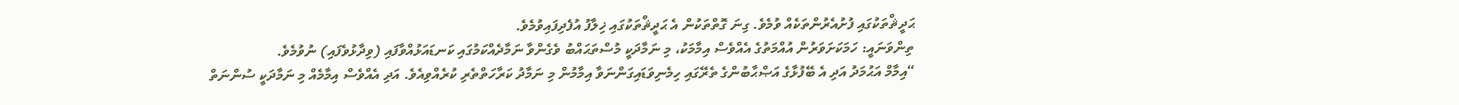ޙަދީޘްތަކުގައި ފުށުއެރުންތަކެއް ވުމެވެ. ގިނަ ގޮތްތަކުން އެ ޙަދީޘްތަކުގައި ޚިލާފު އުފެދިފައިވުމެވެ.
ތިންވަނައީ: ހަމަކަށަވަރުން އުއްމަތުގެ އެއްވެސް އިމާމަކު، މި ނަމާދަކީ މުސްތަޙައްބު ވެގެންވާ ނަމާދެއްކަމުގައި ކަނޑައަޅުއްވާފައި (ވިދާޅުވެފައި) ނުވުމެވެ.
“އިމާމް އަޙުމަދު އަދި އެ ބޭފުޅާގެ އަޞްޙާބުންގެ ތެރޭގައި ހިމެނިވަޑައިގަންނަވާ އިމާމުން މި ނަމާދު ކަރާހަތްތެރި ކުރެއްވިއެވެ. އަދި އެއްވެސް އިމާމެއް މި ނަމާދަކީ ސުންނަތް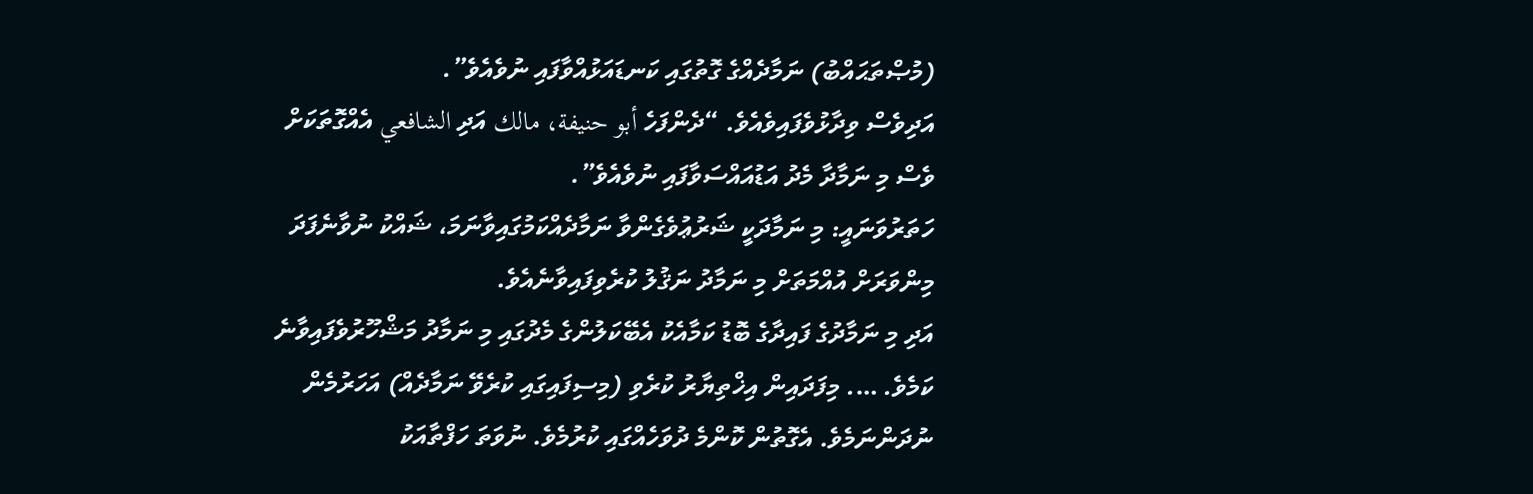(މުޞްތަޙައްބު) ނަމާދެއްގެ ގޮތުގައި ކަނޑައަޅުއްވާފައި ނުވެއެވެ”.
އަދިވެސް ވިދާޅުވެފައިވެއެވެ. “ދެންފަހެ أبو حنيفة، مالك އަދި الشافعي އެއްގޮތަކަށް ވެސް މި ނަމާދާ މެދު އަޑުއައްސަވާފައި ނުވެއެވެ”.
ހަތަރުވަނައީ: މި ނަމާދަކީ ޝަރުޢުވެގެންވާ ނަމާދެއްކަމުގައިވާނަމަ، ޝައްކު ނުވާނެފަދަ މިންވަރަށް އުއްމަތަށް މި ނަމާދު ނަޤުލު ކުރެވިފައިވާނެއެވެ.
އަދި މި ނަމާދުގެ ފައިދާގެ ބޮޑު ކަމާއެކު އެބޭކަލުންގެ މެދުގައި މި ނަމާދު މަޝްހޫރުވެފައިވާނެ ކަމެވެ. …. މިފަދައިން އިޚްތިޔާރު ކުރެވި (މިސިފައިގައި ކުރެވޭ ނަމާދެއް) އަހަރުމެން ނުދަންނަމެވެ. އެގޮތުން ކޮންމެ ދުވަހެއްގައި ކުރުމެވެ. ނުވަތަ ހަފްތާއަކު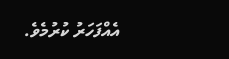އެއްފަހަރު ކުރުމެވެ.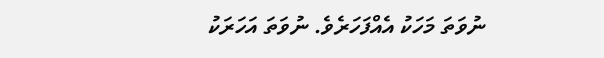ނުވަތަ މަހަކު އެއްފަހަރެވެ. ނުވަތަ އަހަރަކު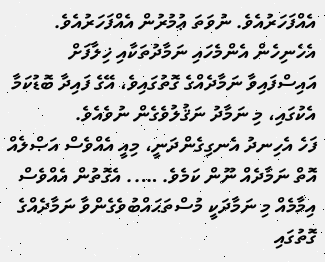އެއްފަހަރުއެވެ. ނުވަތަ ޢުމުރުން އެއްފަހަރުއެވެ. އެހެނިހެން އެންމެހައި ނަމާދުތަކާއި ޚިލާފަށް އައިސްފައިވާ ނަމާދެއްގެ ގޮތުގައިވެ، އޭގެ ފައިދާ ބޮޑުކަމާ އެކުގައި، މި ނަމާދު ނަޤުލުވެގެން ނުވެއެވެ.
ފަހެ އެހިނދު އެނގިގެންދަނީ، މިއީ އެއްވެސް އަޞްލެއް އޮތް ނަމާދެއް ނޫން ކަމެވެ. ….. އެގޮތުން އެއްވެސް އިމާމެއް މި ނަމާދަކީ މުސްތަޙައްބުވެގެންވާ ނަމާދެއްގެ ގޮތުގައި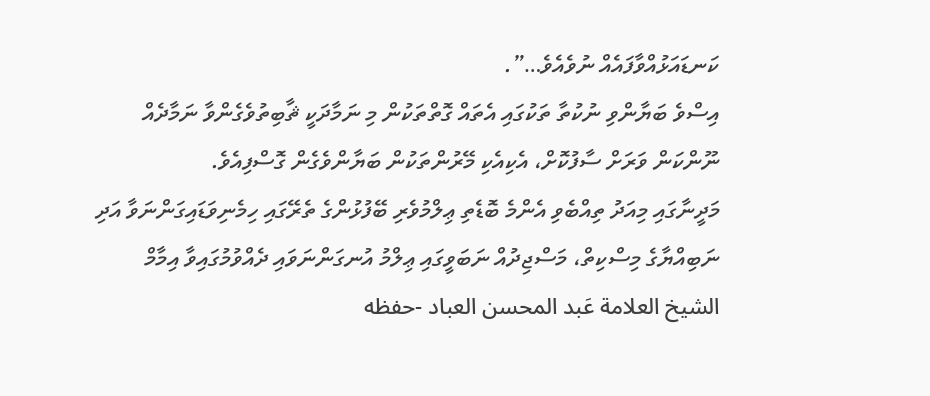ކަނޑައަޅުއްވާފައެއް ނުވެއެވެ…”.
އިސްވެ ބަޔާންވި ނުކުތާ ތަކުގައި އެތައް ގޮތްތަކުން މި ނަމާދަކީ ޘާބިތުވެގެންވާ ނަމާދެއް ނޫންކަން ވަރަށް ސާފުކޮށް، އެކިއެކި މޭރުންތަކުން ބަޔާންވެގެން ގޮސްފިއެވެ.
މަދީނާގައި މިއަދު ތިއްބެވި އެންމެ ބޮޑެތި ޢިލްމުވެރި ބޭފުޅުންގެ ތެރޭގައި ހިމެނިވަޑައިގަންނަވާ އަދި ނަބިއްޔާގެ މިސްކިތް، މަސްޖިދުއް ނަބަވީގައި ޢިލްމު އުނގަންނަވައި ދެއްވުމުގައިވާ އިމާމް الشيخ العلامة عَبد المحسن العباد -حفظه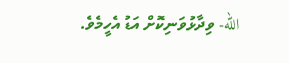الله- ވިދާޅުވަނިކޮށް އަޑު އެހީމެވެ.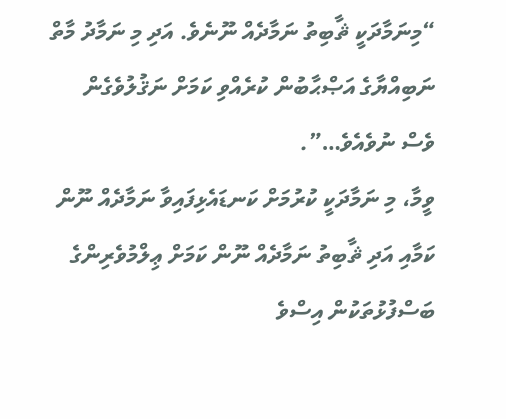“މިނަމާދަކީ ޘާބިތު ނަމާދެއް ނޫނެވެ. އަދި މި ނަމާދު މާތް ނަބިއްޔާގެ އަޞްޙާބުން ކުރެއްވި ކަމަށް ނަޤުލުވެގެން ވެސް ނުވެއެވެ…”.
ވީމާ، މި ނަމާދަކީ ކުރުމަށް ކަނޑައެޅިފައިވާ ނަމާދެއް ނޫން ކަމާއި އަދި ޘާބިތު ނަމާދެއް ނޫން ކަމަށް ޢިލްމުވެރިންގެ ބަސްފުޅުތަކުން އިސްވެ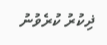ޛިކުރު ކުރެވުނު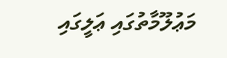މަޢުލޫމާތުގައި ޢަލީގައި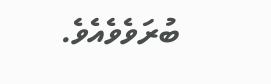ބުރަވެވެއެވެ.